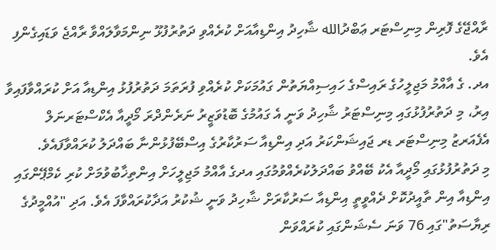ރާއްޖޭގެ ފޮރިން މިނިސްޓަރ ޢަބްދުالله ޝާހިދު އިންޑިއާއަށް ކުރެއްވި ދަތުރުފުޅޫ ނިންމަވާލައްވާ ރާއްޖެ ވަޑައިގެންފި އެވެ.
އދ. ގެ އާއްމު މަޖިލީހުގެ ރައިސްގެ ހައިސިއްޔަތުން ގައުމަކަށް ކުރެއްވި ފުރަތަމަ ދަތުރުފުޅު އިންޑިއާ އަށް ކުރައްވާފައިވާ އިރު، މި ދަތުރުފުޅުގައި މިނިސްޓަރު ޝާހިދު ވަނީ އެ ގައުމުގެ ބޮޑުވަޒީރު ނަރެންދްރަ މޯދީއާ އެކްސްޓަރނަލް އެފެއަރޒު މިނިސްޓަރ ޑރ ޖައިޝަންކަރު އަދި އިންޑިއާ ސަރުކާރުގެ އިސްބޭފުޅުންނާ ބައްދަލު ކުރައްވާފައެވެ.
މި ދަތުރުފުޅުގައި މޯދީއާ އެކު ބޭއްވު ބައްދަލުކުރެއްވުމުގައި އދގެ އާއްމު މަޖިލީހަށް އިންތިޚާބުވުމަށް ކުރި ކެމްޕޭންގައި އިންޑިއާ އިން ތާއީދުކޮށް ދެއްވީތީ އިންޑިއާ ސަރުކާރަށް ޝާހިދު ވަނީ ޝުކުރު އަދާކުރައްވާފަ އެވެ. އަދި "އުއްމީދުގެ ރިޔާސަތު"ގައި 76 ވަނަ ސެޝަންގައި ކުރައްވަން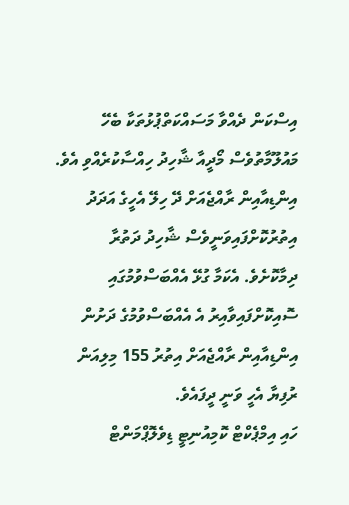އިސްކަން ދެއްވާ މަސައްކަތްޕުޅުތަކާ ބެހޭ މައުލޫމާތުވެސް މޯދީއާ ޝާހިދު ހިއްސާކުރެއްވި އެވެ.
އިންޑިއާއިން ރާއްޖެއަށް ދޭ ހިލޭ އެހީގެ އަދަދު އިތުރުކޮށްފައިވަނީވެސް ޝާހިދު ދަތުރާ ދިމާކޮށެވެ. އެކަމާ ގުޅޭ އެއްބަސްވުމުގައި ސޮއިކޮށްފައިވާއިރު އެ އެއްބަސްވުމުގެ ދަށުން އިންޑިއާއިން ރާއްޖެއަށް އިތުރު 155 މިލިއަން ރުފިޔާ އެހީ ވަނީ ދީފައެވެ.
ހައި އިމްޕެކްޓް ކޮމިއުނިޓީ ޑިވެލޮޕްމަންޓް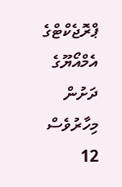ޕްރޮޖެކްޓްގެ އެމްއޯޔޫގެ ދަށުން މިހާރުވެސް 12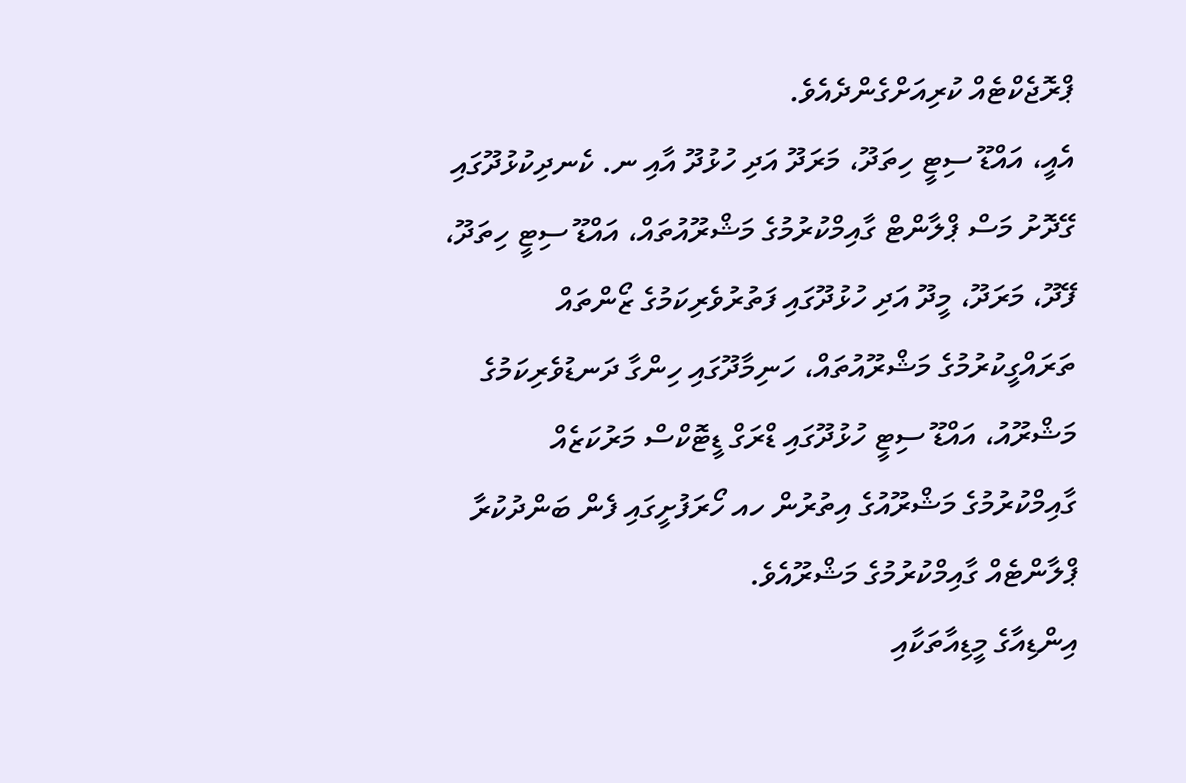ޕްރޮޖެކްޓެއް ކުރިއަށްގެންދެއެވެ.
އެއީ، އައްޑޫ ސިޓީ ހިތަދޫ، މަރަދޫ އަދި ހުޅުދޫ އާއި ނ. ކެނދިކުޅުދޫގައި ގޭދޮށު މަސް ޕްލާންޓް ގާއިމްކުރުމުގެ މަޝްރޫއުތައް، އައްޑޫ ސިޓީ ހިތަދޫ، ފޭދޫ، މަރަދޫ، މީދޫ އަދި ހުޅުދޫގައި ފަތުރުވެރިކަމުގެ ޒޯންތައް ތަރައްގީކުރުމުގެ މަޝްރޫއުތައް، ހަނިމާދޫގައި ހިންގާ ދަނޑުވެރިކަމުގެ މަޝްރޫއު، އައްޑޫ ސިޓީ ހުޅުދޫގައި ޑްރަގް ޑީޓޮކްސް މަރުކަޒެއް ގާއިމްކުރުމުގެ މަޝްރޫއުގެ އިތުރުން ހއ ހޯރަފުށީގައި ފެން ބަންދުކުރާ ޕްލާންޓެއް ގާއިމްކުރުމުގެ މަޝްރޫއެވެ.
އިންޑިއާގެ މީޑިއާތަކާއި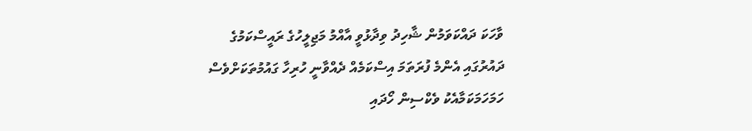ވާހަކަ ދައްކަވަމުން ޝާހިދު ވިދާޅުވީ އާއްމު މަޖިލީހުގެ ރައީސްކަމުގެ ދައުރުގައި އެންމެ ފުރަތަމަ އިސްކަމެއް ދެއްވާނީ ހުރިހާ ގައުމުތަކަށްވެސް ހަމަހަމަކަމާއެކު ވެކްސިން ހޯދައި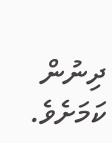ދިނުން ކަމަށެވެ.